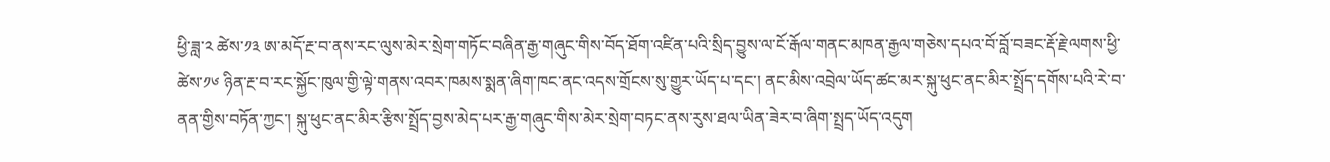ཕྱི་ཟླ་༢ ཚེས་༡༣ ཨ་མདོ་རྔ་བ་ནས་རང་ལུས་མེར་སྲེག་གཏོང་བཞིན་རྒྱ་གཞུང་གིས་བོད་ཐོག་འཛིན་པའི་སྲིད་བྱུས་ལ་ངོ་རྒོལ་གནང་མཁན་རྒྱལ་གཅེས་དཔའ་བོ་བློ་བཟང་རྡོ་རྗེ་ལགས་ཕྱི་ ཚེས་༡༦ ཉིན་རྔ་བ་རང་སྐྱོང་ཁུལ་གྱི་ལྟེ་གནས་འབར་ཁམས་སྨན་ཞིག་ཁང་ནང་འདས་གྲོངས་སུ་གྱུར་ཡོད་པ་དང་། ནང་མིས་འབྲེལ་ཡོད་ཚང་མར་སྐུ་ཕུང་ནང་མིར་སྤྲོད་དགོས་པའི་རེ་བ་ནན་གྱིས་བཏོན་ཀྱང་། སྐུ་ཕུང་ནང་མིར་རྩིས་སྤྲོད་བྱས་མེད་པར་རྒྱ་གཞུང་གིས་མེར་སྲེག་བཏང་ནས་རུས་ཐལ་ཡིན་ཟེར་བ་ཞིག་སྤྲད་ཡོད་འདུག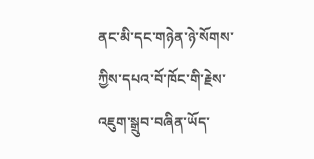ནང་མི་དང་གཉེན་ཉེ་སོགས་ཀྱིས་དཔའ་བོ་ཁོང་གི་རྗེས་འཇུག་སྒྲུབ་བཞིན་ཡོད་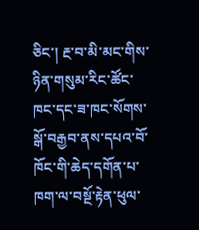ཅིང་། རྔ་བ་མི་མང་གིས་ཉིན་གསུམ་རིང་ཚོང་ཁང་དང་ཟ་ཁང་སོགས་སྒོ་བརྒྱབ་ནས་དཔའ་བོ་ཁོང་གི་ཆེད་དགོན་པ་ཁག་ལ་བསྔོ་རྟེན་ཕུལ་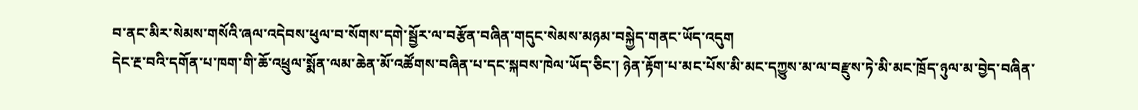བ་ནང་མིར་སེམས་གསོའི་ཞལ་འདེབས་ཕུལ་བ་སོགས་དགེ་སྦྱོར་ལ་བརྩོན་བཞིན་གདུང་སེམས་མཉམ་བསྐྱེད་གནང་ཡོད་འདུག
དེང་རྔ་བའི་དགོན་པ་ཁག་གི་ཆོ་འཕྲུལ་སྨོན་ལམ་ཆེན་མོ་འཚོགས་བཞིན་པ་དང་སྐབས་ཁེལ་ཡོད་ཅིང་། ཉེན་རྟོག་པ་མང་པོས་མི་མང་དཀྱུས་མ་ལ་བརྫུས་ཏེ་མི་མང་ཁྲོད་ཉུལ་མ་བྱེད་བཞིན་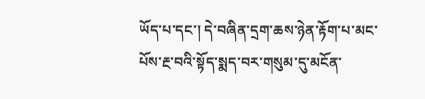ཡོད་པ་དང་། དེ་བཞིན་དྲག་ཆས་ཉེན་རྟོག་པ་མང་པོས་རྔ་བའི་སྟོད་སྨད་བར་གསུམ་དུ་མངོན་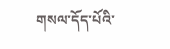གསལ་དོད་པོའི་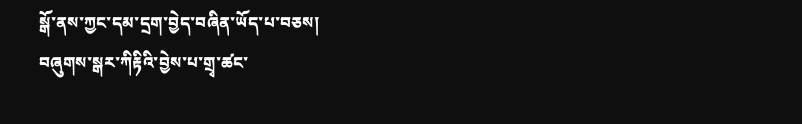སྒོ་ནས་ཀྱང་དམ་དྲག་བྱེད་བཞིན་ཡོད་པ་བཅས།
བཞུགས་སྒར་ཀིརྟིའི་བྱེས་པ་གྲྭ་ཚང་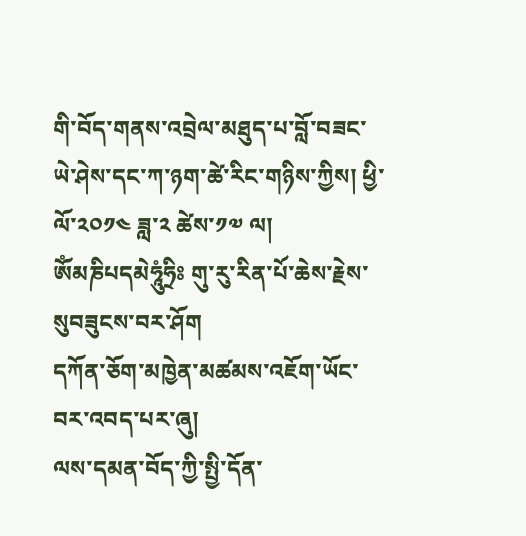གི་བོད་གནས་འབྲེལ་མཐུད་པ་བློ་བཟང་ཡེ་ཤེས་དང་ཀ་ཉག་ཚེ་རིང་གཉིས་ཀྱིས། ཕྱི་ལོ་༢༠༡༤ ཟླ་༢ ཚེས་༡༧ ལ།
ཨོཾམཎིཔདམེཧཱུཾཧྲིཿ གུ་རུ་རིན་པོ་ཆེས་རྗེས་སུབཟུངས་བར་ཤོག
དཀོན་ཅོག་མཁྱེན་མཚམས་འཇོག་ཡོང་བར་འབད་པར་ཞུ།
ལས་དམན་བོད་ཀྱི་སྤྱི་དོན་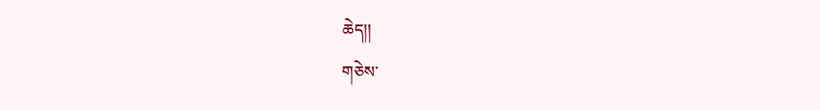ཆེད།།
གཅེས་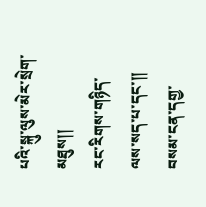པའི་སྐུ་ལུས་མེར་སྲེག་མཐུས།།
རང་རིགས་གཉིད་ལས་སད་པ་དང་།།
བསམ་ངན་དགྱ་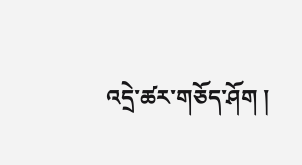འདྲེ་ཚར་གཅོད་ཤོག །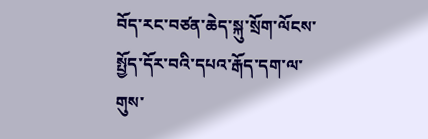བོད་རང་བཙན་ཆེད་སྐུ་སྲོག་ལོངས་སྤྱོད་དོར་བའི་དཔའ་རྒོད་དག་ལ་གུས་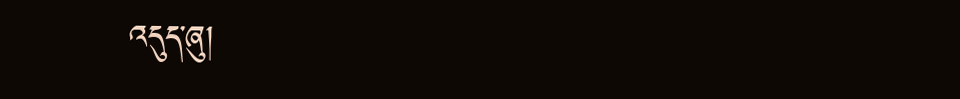འདུད་ཞུ།